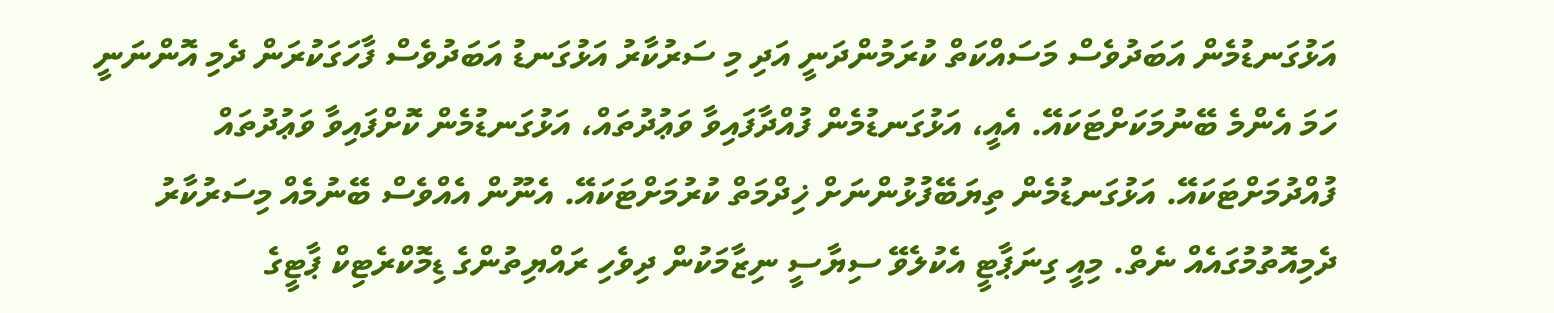އަޅުގަނޑުމެން އަބަދުވެސް މަސައްކަތް ކުރަމުންދަނީ އަދި މި ސަރުކާރު އަޅުގަނޑު އަބަދުވެސް ފާހަގަކުރަން ދެމި އޮންނަނީ ހަމަ އެންމެ ބޭނުމަކަށްޓަކައޭ. އެއީ، އަޅުގަނޑުމެން ފުއްދާފައިވާ ވަޢުދުތައް، އަޅުގަނޑުމެން ކޮށްފައިވާ ވަޢުދުތައް ފުއްދުމަށްޓަކައޭ. އަޅުގަނޑުމެން ތިޔަބޭފުޅުންނަށް ޚިދްމަތް ކުރުމަށްޓަކައޭ. އެނޫން އެއްވެސް ބޭނުމެއް މިސަރުކާރު ދެމިއޮތުމުގައެއް ނެތް. މިއީ ގިނަޕާޓީ އެކުލެވޭ ސިޔާސީ ނިޒާމަކުން ދިވެހި ރައްޔިތުންގެ ޑިމޮކްރެޓިކް ޕާޓީގެ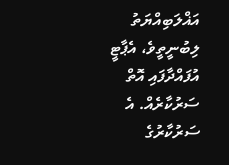އަޣްލަބިއްޔަތު ލިބުނީތީވެ، އެޕާޓީ އުފައްދާފައި އޮތް ސަރުކާރެއް. އެ ސަރުކާރުގެ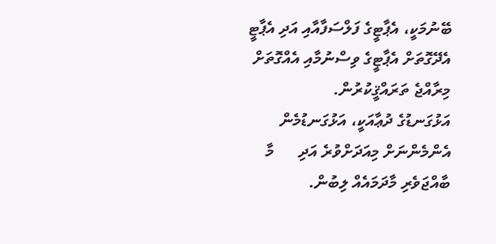ބޭނުމަކީ، އެޕާޓީގެ ފަލްސަފާއާއި އަދި އެޕާޓީ އެދޭގޮތަށް އެޕާޓީގެ ވިސްނުމާއި އެއްގޮތަށް މިރާއްޖެ ތަރައްޤީކުރުން.
އަޅުގަނޑުގެ ދުޢާއަކީ، އަޅުގަނޑުމެން އެންމެންނަށް މިއަދަށްވުރެ އަދި      މާ ބާއްޖަވެރި މާދަމައެއް ލިބުން.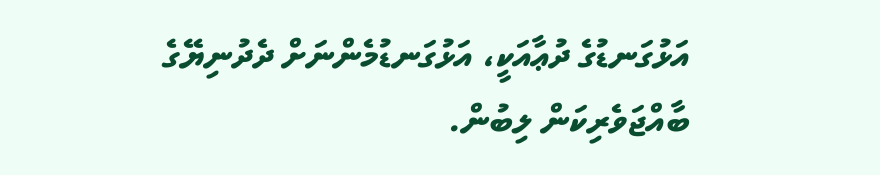އަޅުގަނޑުގެ ދުޢާއަކީ، އަޅުގަނޑުމެންނަށް ދެދުނިޔޭގެ ބާއްޖަވެރިކަން ލިބުން.